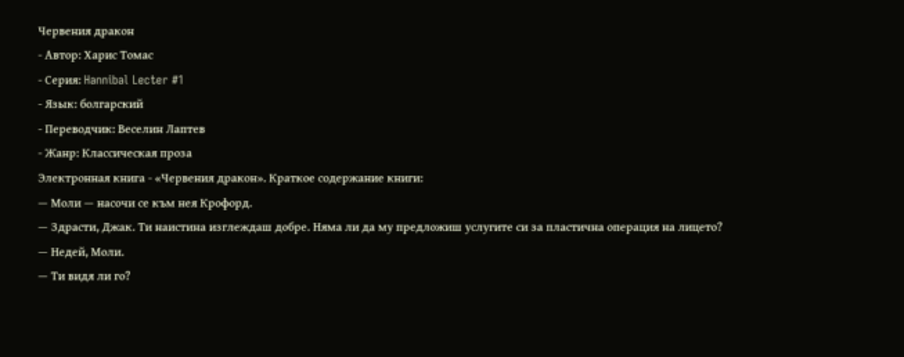Червения дракон
- Автор: Харис Томас
- Серия: Hannibal Lecter #1
- Язык: болгарский
- Переводчик: Веселин Лаптев
- Жанр: Классическая проза
Электронная книга - «Червения дракон». Краткое содержание книги:
— Моли — насочи се към нея Крофорд.
— Здрасти, Джак. Ти наистина изглеждаш добре. Няма ли да му предложиш услугите си за пластична операция на лицето?
— Недей, Моли.
— Ти видя ли го?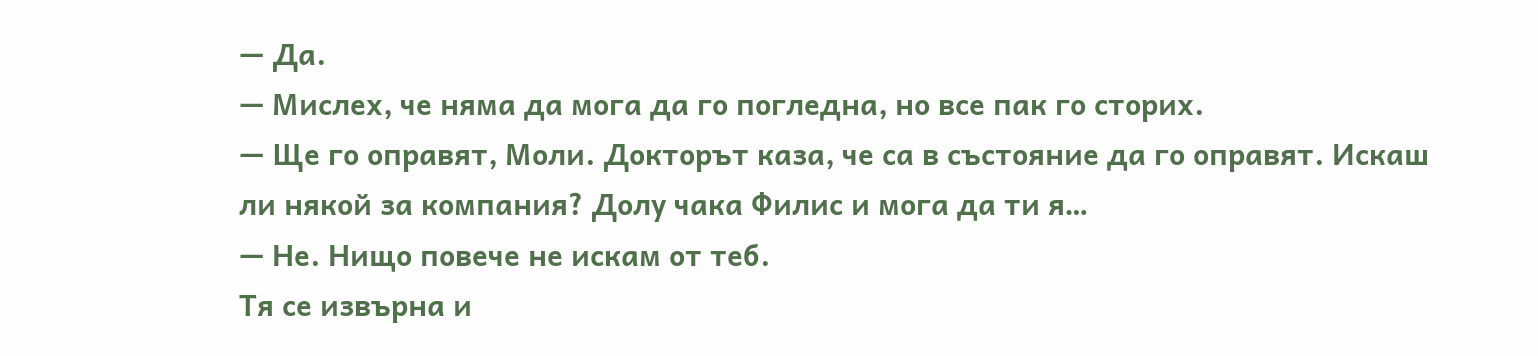— Да.
— Мислех, че няма да мога да го погледна, но все пак го сторих.
— Ще го оправят, Моли. Докторът каза, че са в състояние да го оправят. Искаш ли някой за компания? Долу чака Филис и мога да ти я…
— Не. Нищо повече не искам от теб.
Тя се извърна и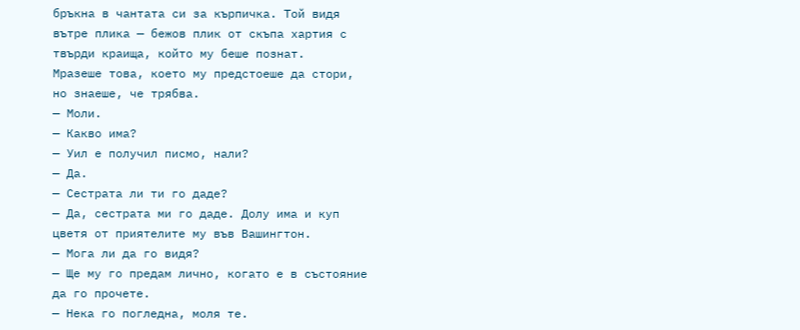бръкна в чантата си за кърпичка. Той видя вътре плика — бежов плик от скъпа хартия с твърди краища, който му беше познат.
Мразеше това, което му предстоеше да стори, но знаеше, че трябва.
— Моли.
— Какво има?
— Уил е получил писмо, нали?
— Да.
— Сестрата ли ти го даде?
— Да, сестрата ми го даде. Долу има и куп цветя от приятелите му във Вашингтон.
— Мога ли да го видя?
— Ще му го предам лично, когато е в състояние да го прочете.
— Нека го погледна, моля те.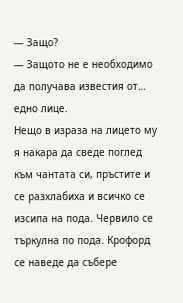— Защо?
— Защото не е необходимо да получава известия от… едно лице.
Нещо в израза на лицето му я накара да сведе поглед към чантата си, пръстите и се разхлабиха и всичко се изсипа на пода. Червило се търкулна по пода. Крофорд се наведе да събере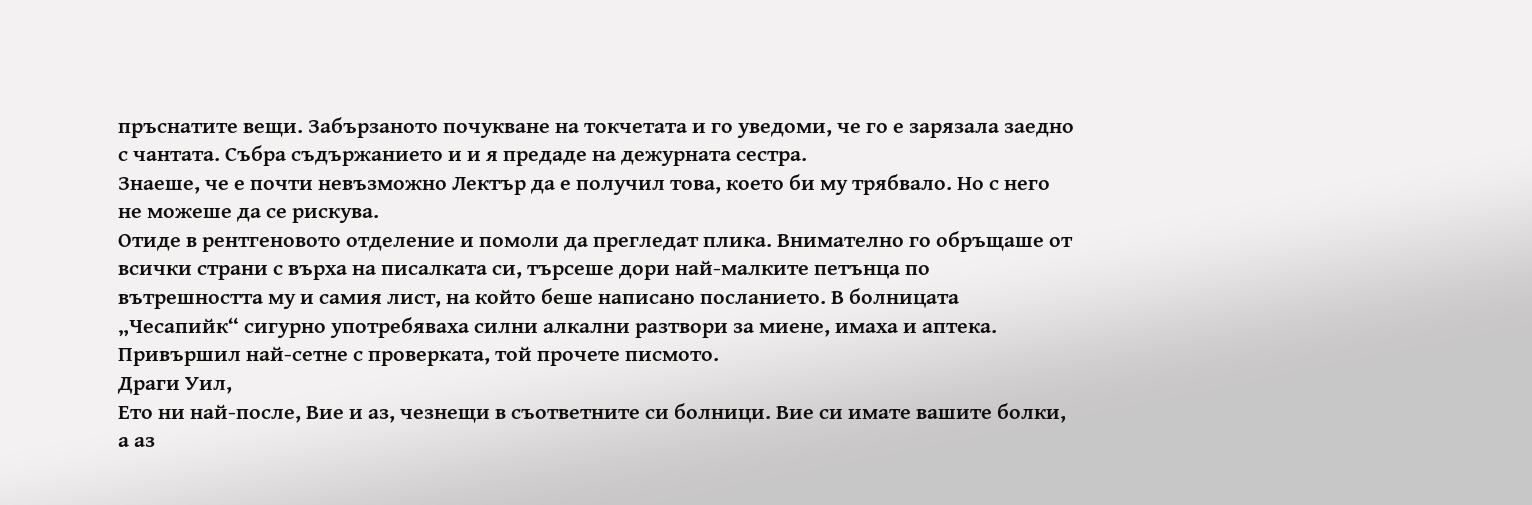пръснатите вещи. Забързаното почукване на токчетата и го уведоми, че го е зарязала заедно с чантата. Събра съдържанието и и я предаде на дежурната сестра.
Знаеше, че е почти невъзможно Лектър да е получил това, което би му трябвало. Но с него не можеше да се рискува.
Отиде в рентгеновото отделение и помоли да прегледат плика. Внимателно го обръщаше от всички страни с върха на писалката си, търсеше дори най-малките петънца по вътрешността му и самия лист, на който беше написано посланието. В болницата „Чесапийк“ сигурно употребяваха силни алкални разтвори за миене, имаха и аптека.
Привършил най-сетне с проверката, той прочете писмото.
Драги Уил,
Ето ни най-после, Вие и аз, чезнещи в съответните си болници. Вие си имате вашите болки, а аз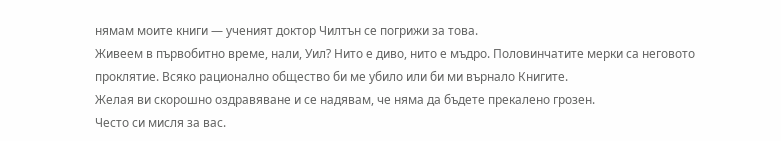нямам моите книги — ученият доктор Чилтън се погрижи за това.
Живеем в първобитно време, нали, Уил? Нито е диво, нито е мъдро. Половинчатите мерки са неговото проклятие. Всяко рационално общество би ме убило или би ми върнало Книгите.
Желая ви скорошно оздравяване и се надявам, че няма да бъдете прекалено грозен.
Често си мисля за вас.